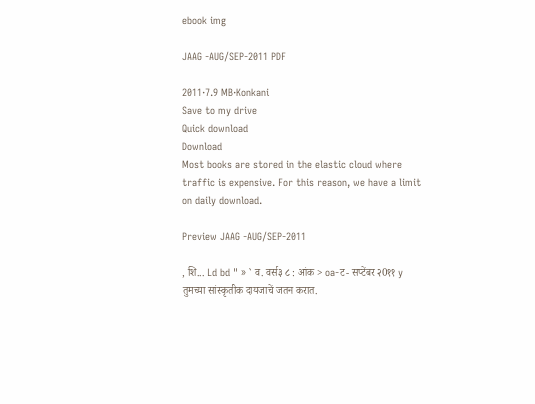ebook img

JAAG -AUG/SEP-2011 PDF

2011·7.9 MB·Konkani
Save to my drive
Quick download
Download
Most books are stored in the elastic cloud where traffic is expensive. For this reason, we have a limit on daily download.

Preview JAAG -AUG/SEP-2011

, शि... Ld bd " » ` व. वर्स३ ८ : आंक > oa-ट- सप्टेंबर २0११ y तुमच्या सांस्कृतीक दायजाचें जतन करात.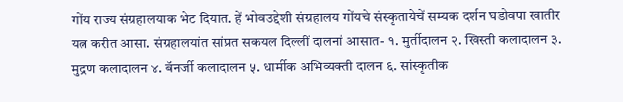गोंय राज्य संग्रहालयाक भेट दियात. हें भोवउद्देशी संग्रहालय गोंयचे संस्कृतायेचें सम्यक दर्शन घडोवपा खातीर यत्न करीत आसा. संग्रहालयांत सांप्रत सकयल दिल्लीं दालनां आसात- १. मुर्तीदालन २. खिस्ती कलादालन ३. मुद्रण कलादालन ४. बॅनर्जी कलादालन ५. धार्मीक अभिव्यक्ती दालन ६. सांस्कृतीक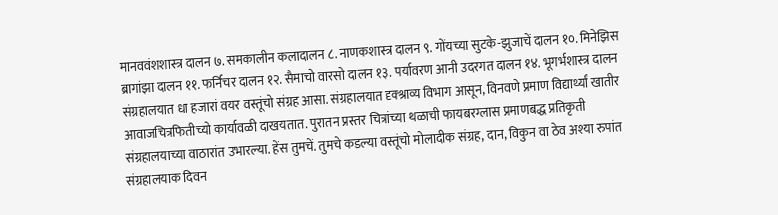मानववंशशास्त्र दालन ७. समकालीन कलादालन ८. नाणकशास्त्र दालन ९. गोंयच्या सुटके-झुजाचें दालन १०. मिनेझिस ब्रागांझा दालन ११. फर्निचर दालन १२. सैमाचो वारसो दालन १३. पर्यावरण आनी उदरगत दालन १४. भूगर्भशास्त्र दालन संग्रहालयात धा हजारां वयर वस्तूंचो संग्रह आसा. संग्रहालयात दृक्श्राव्य विभाग आसून, विनवणे प्रमाण विद्यार्थ्यां खातीर आवाजचित्रफितीच्यो कार्यावळी दाखयतात. पुरातन प्रस्तर चित्रांच्या थळाची फायबरग्लास प्रमाणबद्ध प्रतिकृती संग्रहालयाच्या वाठारांत उभारल्या. हेंस तुमचें. तुमचे कडल्या वस्तूंचो मोलादीक संग्रह, दान, विकुन वा ठेव अश्या रुपांत संग्रहालयाक दिवन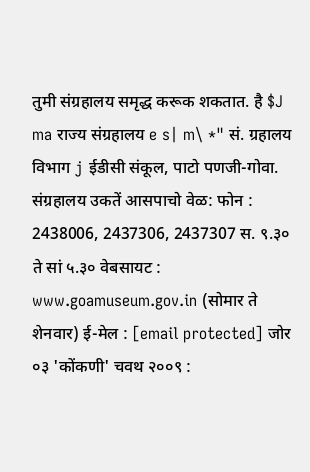तुमी संग्रहालय समृद्ध करूक शकतात. है $J ma राज्य संग्रहालय e s| m\ *" सं. ग्रहालय विभाग j ईडीसी संकूल, पाटो पणजी-गोवा. संग्रहालय उकतें आसपाचो वेळ: फोन : 2438006, 2437306, 2437307 स. ९.३० ते सां ५.३० वेबसायट : www.goamuseum.gov.in (सोमार ते शेनवार) ई-मेल : [email protected] जोर ०३ 'कोंकणी' चवथ २००९ :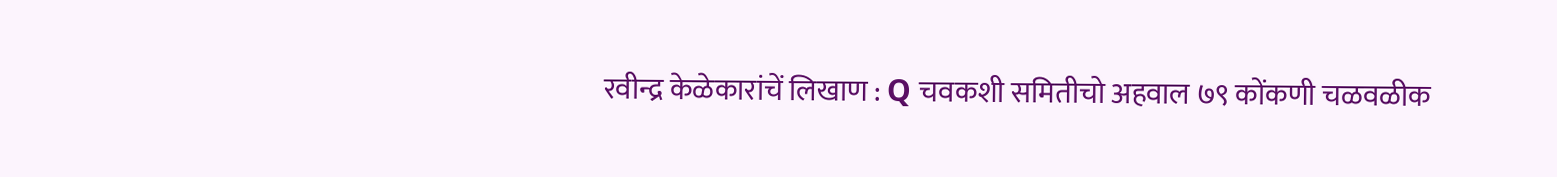रवीन्द्र केळेकारांचें लिखाण : Q चवकशी समितीचो अहवाल ७९ कोंकणी चळवळीक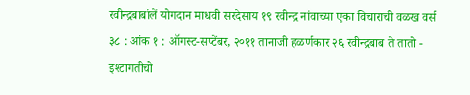रवीन्द्रबाबांलें योगदान माधवी सरदेसाय १९ रवीन्द्र नांवाच्या एका विचाराची वळख वर्स ३८ : आंक १ : ऑगस्ट-सप्टेंबर, २०११ तानाजी हळर्णकार २६ रवीन्द्रबाब ते तातो - इश्टागतीचो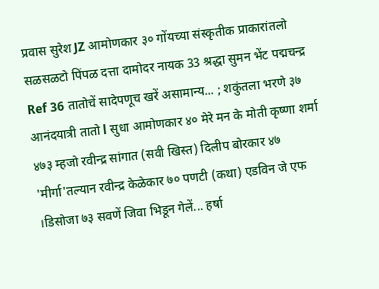प्रवास सुरेश JZ आमोणकार ३० गोंयच्या संस्कृतीक प्राकारांतलो सळसळटो पिंपळ दत्ता दामोदर नायक 33 श्रद्धा सुमन भेंट पद्मचन्द्र Ref 36 तातोचें सादेपणूच खरें असामान्य... ; शकुंतला भरणे ३७ आनंदयात्री तातो l सुधा आमोणकार ४० मेरे मन के मोती कृष्णा शर्मा ४७३ म्हजो रवीन्द्र सांगात (सवी खिस्त) दिलीप बोरकार ४७ 'मीर्गा'तल्यान रवीन्द्र केळेकार ७० पणटी (कथा) एडविन जे एफ ।डिसोजा ७३ सवणें जिवा भिडून गेलें... हर्षा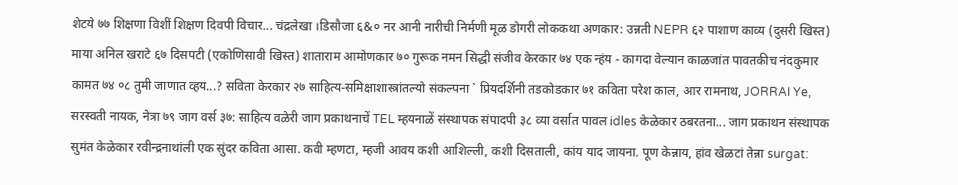शेटये ७७ शिक्षणा विशीं शिक्षण दिवपी विचार... चंद्रलेखा ।डिसौजा ६&० नर आनी नारीची निर्मणी मूळ डोगरी लोककथा अणकार: उन्नती NEPR ६२ पाशाण काव्य (दुसरी खिस्त) माया अनिल खराटे ६७ दिसपटी (एकोणिसावी खिस्त) शाताराम आमोणकार ७० गुरूक नमन सिद्धी संजीव केरकार ७४ एक न्हंय - कागदा वेल्यान काळजांत पावतकीच नंदकुमार कामत ७४ ०८ तुमी जाणात व्हय...? सविता केरकार २७ साहित्य-समिक्षाशास्त्रांतल्यो संकल्पना ` प्रियदर्शिनी तडकोडकार ७१ कविता परेश काल, आर रामनाथ, JORRAI Ye, सरस्वती नायक, नेत्रा ७९ जाग वर्स ३७: साहित्य वळेरी जाग प्रकाथनाचें TEL म्हयनाळें संस्थापक संपादपी ३८ व्या वर्सात पावल idles केळेकार ठबरतना... जाग प्रकाथन संस्थापक सुमंत केळेकार रवीन्द्रनाथांली एक सुंदर कविता आसा. कवी म्हणटा, म्हजी आवय कशी आशिल्ली, कशी दिसताली, कांय याद जायना. पूण केन्नाय, हांव खेळटां तेन्ना surgat: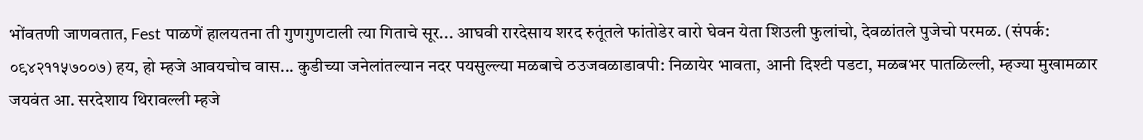भोंवतणी जाणवतात, Fest पाळणें हालयतना ती गुणगुणटाली त्या गिताचे सूर... आघवी रारदेसाय शरद रुतूंतले फांतोडेर वारो घेवन येता शिउली फुलांचो, देवळांतले पुजेचो परमळ. (संपर्क: ०९४२११५७००७) हय, हो म्हजे आवयचोच वास... कुडीच्या जनेलांतल्यान नदर पयसुल्ल्या मळबाचे ठउजवळाडावपी: निळायेर भावता, आनी दिश्टी पडटा, मळबभर पातळिल्ली, म्हज्या मुखामळार जयवंत आ. सरदेशाय थिरावल्ली म्हजे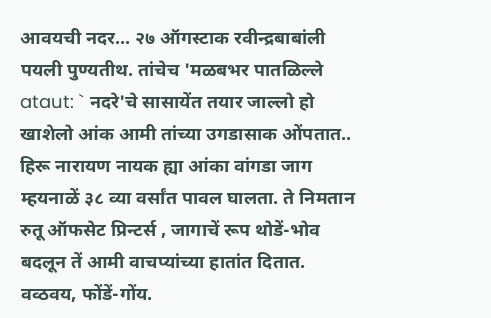आवयची नदर... २७ ऑगस्टाक रवीन्द्रबाबांली पयली पुण्यतीथ. तांचेच 'मळबभर पातळिल्ले ataut: ` नदरे'चे सासायेंत तयार जाल्लो हो खाशेलो आंक आमी तांच्या उगडासाक ओंपतात.. हिरू नारायण नायक ह्या आंका वांगडा जाग म्हयनाळें ३८ व्या वर्सांत पावल घालता. ते निमतान रुतू ऑफसेट प्रिन्टर्स , जागाचें रूप थोडें-भोव बदलून तें आमी वाचप्यांच्या हातांत दितात. वव्ठवय, फोंडें-गोंय.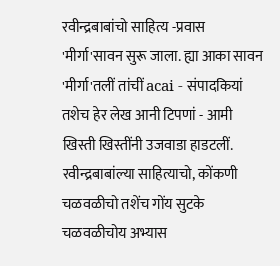रवीन्द्रबाबांचो साहित्य -प्रवास 'मीर्गा'सावन सुरू जाला. ह्या आका सावन 'मीर्गा'तलीं तांचीं acai - संपादकियां तशेच हेर लेख आनी टिपणां - आमी खिस्ती खिस्तींनी उजवाडा हाडटलीं. रवीन्द्रबाबांल्या साहित्याचो, कोंकणी चळवळीचो तशेंच गोंय सुटके चळवळीचोय अभ्यास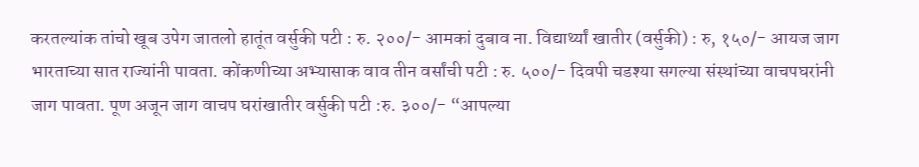करतल्यांक तांचो खूब उपेग जातलो हातूंत वर्सुकी पटी : रु. २००/- आमकां दुबाव ना. विद्यार्थ्यां खातीर (वर्सुकी) : रु, १५०/- आयज जाग भारताच्या सात राज्यांनी पावता. कोंकणीच्या अभ्यासाक वाव तीन वर्सांची पटी : रु. ५००/- दिवपी चडश्या सगल्या संस्थांच्या वाचपघरांनी जाग पावता. पूण अजून जाग वाचप घरांखातीर वर्सुकी पटी :रु. ३००/- “आपल्या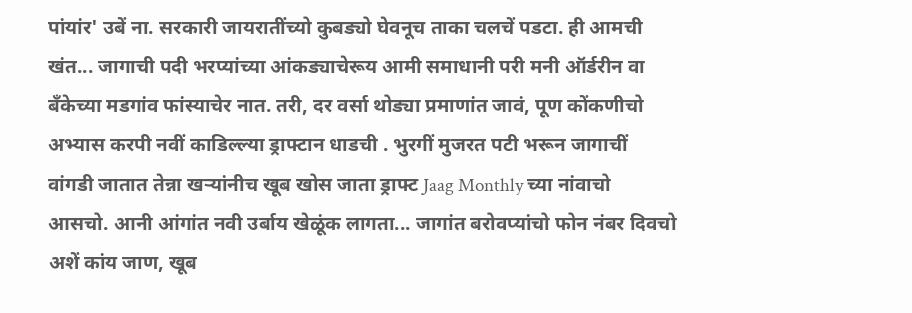पांयांर' उबें ना. सरकारी जायरातींच्यो कुबड्यो घेवनूच ताका चलचें पडटा. ही आमची खंत... जागाची पदी भरप्यांच्या आंकड्याचेरूय आमी समाधानी परी मनी ऑर्डरीन वा बँकेच्या मडगांव फांस्याचेर नात. तरी, दर वर्सा थोड्या प्रमाणांत जावं, पूण कोंकणीचो अभ्यास करपी नवीं काडिल्ल्या ड्राफ्टान धाडची . भुरगीं मुजरत पटी भरून जागाचीं वांगडी जातात तेन्ना खऱ्यांनीच खूब खोस जाता ड्राफ्ट Jaag Monthly च्या नांवाचो आसचो. आनी आंगांत नवी उर्बाय खेळूंक लागता... जागांत बरोवप्यांचो फोन नंबर दिवचो अशें कांय जाण, खूब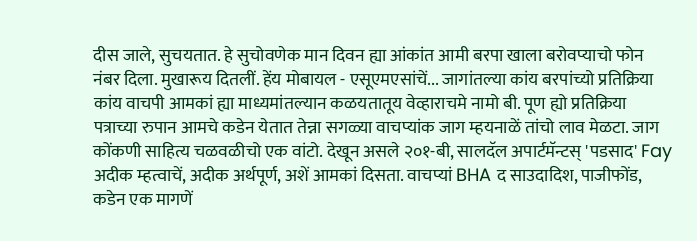दीस जाले, सुचयतात. हे सुचोवणेक मान दिवन ह्या आंकांत आमी बरपा खाला बरोवप्याचो फोन नंबर दिला. मुखारूय दितलीं. हेंय मोबायल - एसूएमएसांचें... जागांतल्या कांय बरपांच्यो प्रतिक्रिया कांय वाचपी आमकां ह्या माध्यमांतल्यान कळयतातूय वेव्हाराचमे नामो बी. पूण ह्यो प्रतिक्रिया पत्राच्या रुपान आमचे कडेन येतात तेन्ना सगळ्या वाचप्यांक जाग म्हयनाळें तांचो लाव मेळटा. जाग कोंकणी साहित्य चळवळीचो एक वांटो. देखून असले २०१-बी, सालदॅल अपार्टमॅन्टस्‌ 'पडसाद' Fay अदीक म्हत्वाचें, अदीक अर्थपूर्ण, अशें आमकां दिसता. वाचप्यां BHA द साउदादिश, पाजीफोंड, कडेन एक मागणें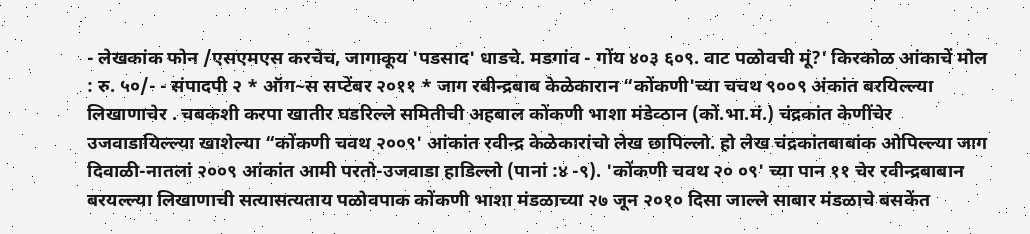- लेखकांक फोन /एसएमएस करचेच, जागाकूय 'पडसाद' धाडचे. मडगांव - गोंय ४०३ ६०९. वाट पळोवची मूं?' किरकोळ आंकाचें मोल : रु. ५०/- - संपादपी २ * ऑग~स सप्टेंबर २०११ * जाग रबीन्द्रबाब केळेकारान “कोंकणी'च्या चचथ ९००९ अंकांत बरयिल्ल्या लिखाणाचेर . चबकशी करपा खातीर घडरिल्ले समितीची अहबाल कोंकणी भाशा मंडेव्ठान (कों.भा.मं.) चंद्रकांत केणींचेर उजवाडायिल्ल्या खाशेल्या “कोंकणी चवथ २००९' आंकांत रवीन्द्र केळेकारांचो लेख छापिल्लो. हो लेख चंद्रकांतबाबांक ओपिल्ल्या जाग दिवाळी-नातलां २००९ आंकांत आमी परतो-उजवाडा हाडिल्लो (पानां :४ -९). 'कोंकणी चवथ २० ०९' च्या पान ११ चेर रवीन्द्रबाबान बरयल्ल्या लिखाणाची सत्यासत्यताय पळोवपाक कोंकणी भाशा मंडळाच्या २७ जून २०१० दिसा जाल्ले साबार मंडळाचे बसकेंत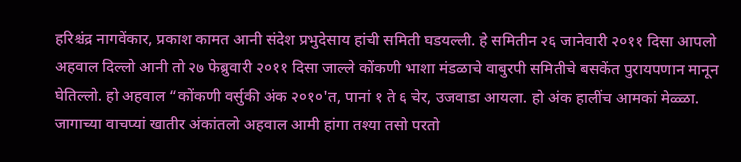हरिश्चंद्र नागवेंकार, प्रकाश कामत आनी संदेश प्रभुदेसाय हांची समिती घडयल्ली. हे समितीन २६ जानेवारी २०११ दिसा आपलो अहवाल दिल्लो आनी तो २७ फेब्रुवारी २०११ दिसा जाल्ले कोंकणी भाशा मंडळाचे वाबुरपी समितीचे बसकेंत पुरायपणान मानून घेतिल्लो. हो अहवाल “कोंकणी वर्सुकी अंक २०१०'त, पानां १ ते ६ चेर, उजवाडा आयला. हो अंक हालींच आमकां मेळ्ळा. जागाच्या वाचप्यां खातीर अंकांतलो अहवाल आमी हांगा तश्या तसो परतो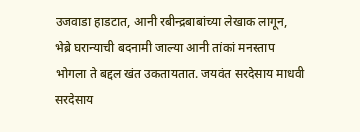उजवाडा हाडटात, आनी रबीन्द्रबाबांच्या लेखाक लागून, भेब्रे घरान्याची बदनामी जाल्या आनी तांकां मनस्ताप भोगला ते बद्दल खंत उकतायतात. जयवंत सरदेसाय माधवी सरदेसाय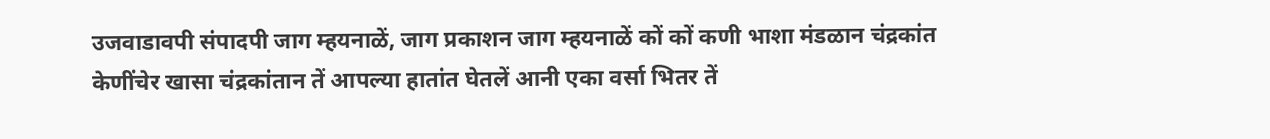उजवाडावपी संपादपी जाग म्हयनाळें, जाग प्रकाशन जाग म्हयनाळें कों कों कणी भाशा मंडळान चंद्रकांत केणींचेर खासा चंद्रकांतान तें आपल्या हातांत घेतलें आनी एका वर्सा भितर तें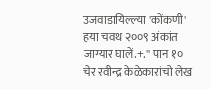उजवाडायिल्ल्या 'कोंकणी' हया चवथ २००९ अंकांत जाग्यार घालें.+.'' पान १० चेर रवीन्द्र केळेकारांचो लेख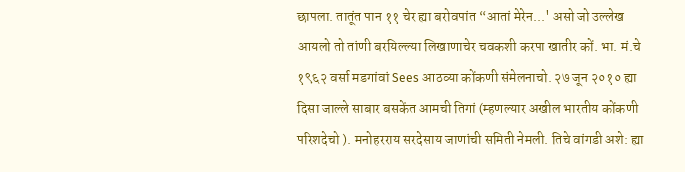छापला. तातूंत पान ११ चेर ह्या बरोवपांत “आतां मेरेन...' असो जो उल्लेख आयलो तो तांणी बरयिल्ल्या लिखाणाचेर चवकशी करपा खातीर कों. भा. मं.चे १९६२ वर्सा मडगांवां Sees आठव्या कोंकणी संमेलनाचो. २७ जून २०१० ह्या दिसा जाल्ले साबार बसकेंत आमची तिगां (म्हणल्यार अखील भारतीय कोंकणी परिशदेचो ). मनोहरराय सरदेसाय जाणांची समिती नेमली. तिचे वांगडी अशे: ह्या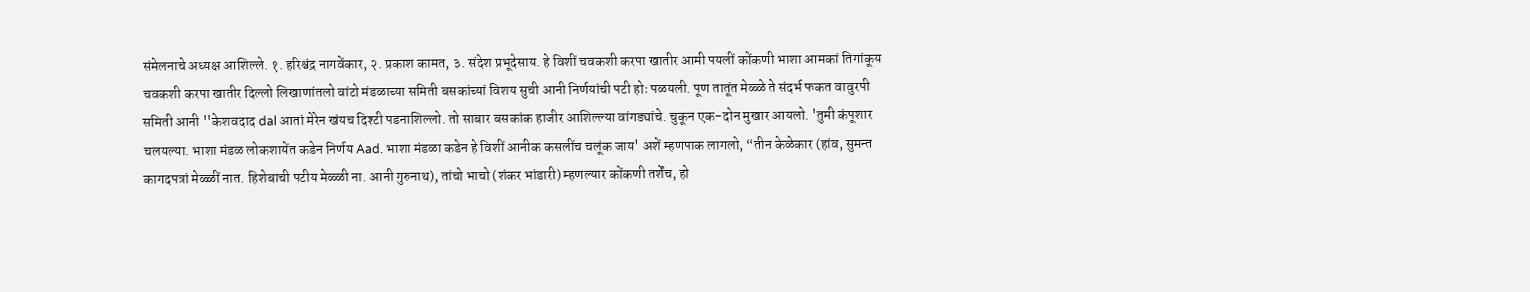संमेलनाचे अध्यक्ष आशिल्ले. १. हरिश्चंद्र नागवेंकार, २. प्रकाश कामत, ३. संदेश प्रभूदेसाय. हे विशीं चवकशी करपा खातीर आमी पयलीं कोंकणी भाशा आमकां तिगांकूय चवकशी करपा खातीर दिल्लो लिखाणांतलो वांटो मंडळाच्या समिती बसकांच्यां विशय सुची आनी निर्णयांची पटी होः पळयली. पूण तातूंत मेळ्ळे ते संदर्भ फकत वावुरपी समिती आनी ''केशवदाद dal आतां मेरेन खंयच दिश्टी पडनाशिल्लो. तो साबार बसकांक हाजीर आशिल्ल्या वांगड्यांचे. चुकून एक-दोन मुखार आयलो. 'तुमी कंपूशार चलयल्या. भाशा मंडळ लोकशायेंत कडेन निर्णय Aad. भाशा मंडळा कडेन हे विशीं आनीक कसलींच चलूंक जाय' अशें म्हणपाक लागलो, “तीन केळेकार (हांव, सुमन्त कागदपत्रां मेळ्ळीं नात. हिशेबाची पटीय मेळ्ळी ना. आनी गुरुनाथ), तांचो भाचो (शंकर भांडारी) म्हणल्यार कोंकणी तर्शेंच, हो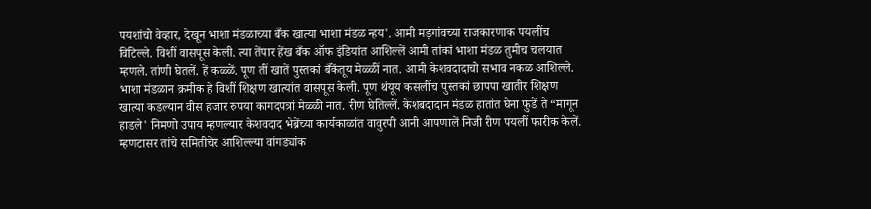पयशांचो वेव्हार, देखून भाशा मंडळाच्या बँक खात्या भाशा मंडळ न्हय'. आमी मड़गांवच्या राजकारणाक पयलींच विटिल्ले. विशीं वासपूस केली. त्या तेंपार हेंख बँक ऑफ इंडियांत आशिल्लें आमी तांकां भाशा मंडळ तुमीच चलयात म्हणले. तांणी घेतलें. हें कळ्ळें. पूण तीं खातें पुस्तकां बँकेंतूय मेळ्ळीं नात. आमी केशवदादाचो सभाव नकळ आशिल्ले. भाशा मंडळान क्रमीक हे विशीं शिक्षण खात्यांत वासपूस केली. पूण थंयूय कसलींच पुस्तकां छापपा खातीर शिक्षण खात्या कडल्यान वीस हजार रुपया कागदपत्रां मेळ्ळी नात. रीण घेतिल्लें. केशबदादान मंडळ हातांत घेना फुडें ते “मागून हाडले' निमणो उपाय म्हणल्यार केशवदाद भेब्रेंच्या कार्यकाळांत वावुरपी आनी आपणालें निजी रीण पयलीं फारीक केलें. म्हणटासर तांचे समितीचेर आशिल्ल्या वांगड्यांक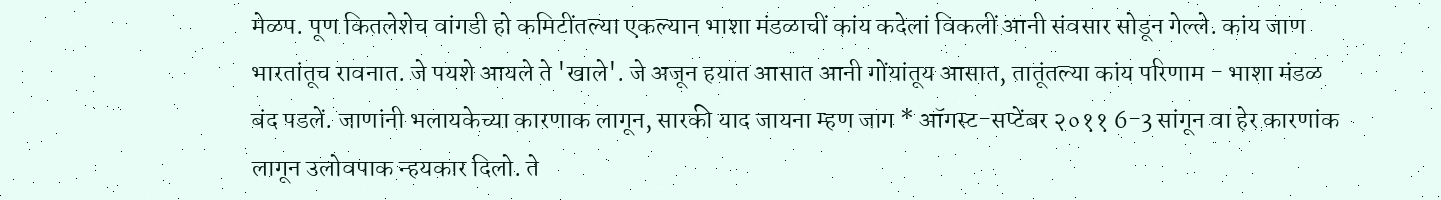मेळप. पूण कितलेशेच वांगडी हो कमिटींतल्या एकल्यान भाशा मंडळाचीं कांय कदेलां विकलीं आनी संवसार सोडून गेल्ले. कांय जाण भारतांतूच रावनात. जे पयशे आयले ते 'खाले'. जे अजून हयात आसात आनी गोंयांतूय आसात, तातूंतल्या कांय परिणाम - भाशा मंडळ बंद पडलें. जाणांनी भलायकेच्या कारणाक लागून, सारकी याद जायना म्हण जाग * ऑगस्ट-सप्टेंबर २०११ 6-3 सांगून वा हेर कारणांक लागून उलोवपाक न्हयकार दिलो. ते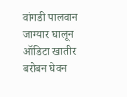वांगडी पालवान जाग्यार घालून ऑडिटा खातीर बरोबन घेवन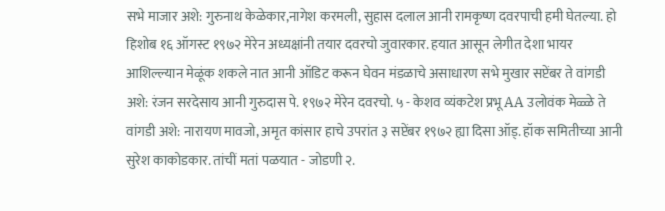सभे माजार अशे: गुरुनाथ केळेकार,नागेश करमली, सुहास दलाल आनी रामकृष्ण दवरपाची हमी घेतल्या. हो हिशोब १६ ऑगस्ट १९७२ मेरेन अध्यक्षांनी तयार दवरचो जुवारकार. हयात आसून लेगीत देशा भायर आशिल्ल्यान मेळूंक शकले नात आनी ऑडिट करून घेवन मंडळाचे असाधारण सभे मुखार सप्टेंबर ते वांगडी अशे: रंजन सरदेसाय आनी गुरुदास पे. १९७२ मेरेन दवरचो. ५ - केशव व्यंकटेश प्रभू AA उलोवंक मेळ्ळे ते वांगडी अशे: नारायण मावजो, अमृत कांसार हाचे उपरांत ३ सप्टेंबर १९७२ ह्या दिसा ऑड्‌. हॉक समितीच्या आनी सुरेश काकोडकार. तांचीं मतां पळयात - जोडणी २.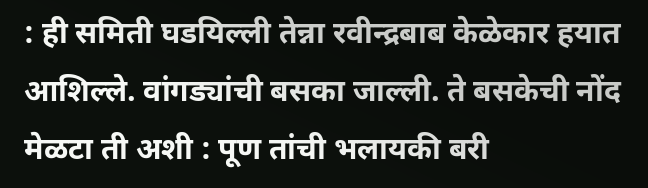: ही समिती घडयिल्ली तेन्ना रवीन्द्रबाब केळेकार हयात आशिल्ले. वांगड्यांची बसका जाल्ली. ते बसकेची नोंद मेळटा ती अशी : पूण तांची भलायकी बरी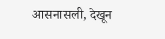आसनासली, देखून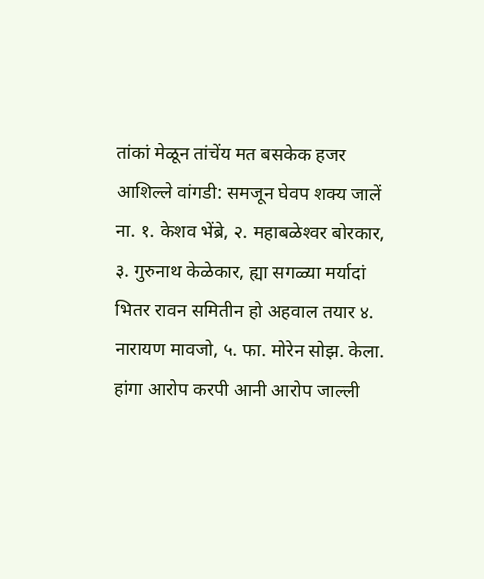तांकां मेळून तांचेंय मत बसकेक हजर आशिल्ले वांगडी: समजून घेवप शक्य जालें ना. १. केशव भेंब्रे, २. महाबळेश्‍वर बोरकार, ३. गुरुनाथ केळेकार, ह्या सगळ्या मर्यादां भितर रावन समितीन हो अहवाल तयार ४. नारायण मावजो, ५. फा. मोरेन सोझ. केला. हांगा आरोप करपी आनी आरोप जाल्ली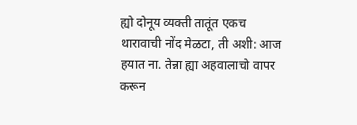ह्यो दोनूय व्यक्ती तातूंत एकच थारावाची नोंद मेळटा, ती अशी: आज हयात ना. तेन्ना ह्या अहवालाचो वापर करून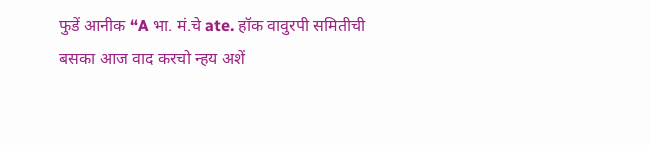फुडें आनीक “A भा. मं.चे ate. हॉक वावुरपी समितीची बसका आज वाद करचो न्हय अशें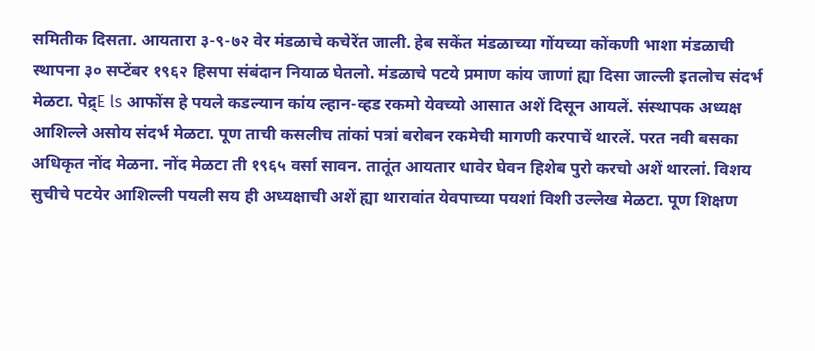समितीक दिसता. आयतारा ३-९-७२ वेर मंडळाचे कचेरेंत जाली. हेब सकेंत मंडळाच्या गोंयच्या कोंकणी भाशा मंडळाची स्थापना ३० सप्टेंबर १९६२ हिसपा संबंदान नियाळ घेतलो. मंडळाचे पटये प्रमाण कांय जाणां ह्या दिसा जाल्ली इतलोच संदर्भ मेळटा. पेद्र्‌E ls आफोंस हे पयले कडल्यान कांय ल्हान-व्हड रकमो येवच्यो आसात अशें दिसून आयलें. संस्थापक अध्यक्ष आशिल्ले असोय संदर्भ मेळटा. पूण ताची कसलीच तांकां पत्रां बरोबन रकमेची मागणी करपाचें थारलें. परत नवी बसका अधिकृत नोंद मेळना. नोंद मेळटा ती १९६५ वर्सा सावन. तातूंत आयतार धावेर घेवन हिशेब पुरो करचो अशें थारलां. विशय सुचीचे पटयेर आशिल्ली पयली सय ही अध्यक्षाची अशें ह्या थारावांत येवपाच्या पयशां विशी उल्लेख मेळटा. पूण शिक्षण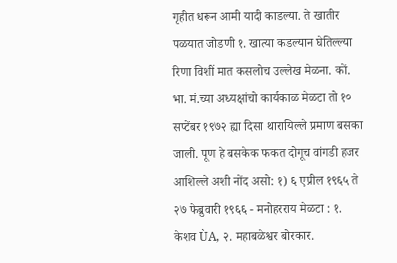गृहीत धरून आमी यादी काडल्या. ते खातीर पळयात जोडणी १. खात्या कडल्यान घेतिल्ल्या रिणा विशीं मात कसलोच उल्लेख मेळना. कों. भा. मं.च्या अध्यक्षांचो कार्यकाळ मेळटा तो १० सप्टेंबर १९७२ ह्या दिसा थारायिल्ले प्रमाण बसका जाली. पूण हे बसकेक फकत दोगूच वांगडी हजर आशिल्ले अशी नोंद असो: १) ६ एप्रील १९६५ ते २७ फेब्रुवारी १९६६ - मनोहरराय मेळटा : १. केशव ÙA, २. महाबळेश्वर बोरकार.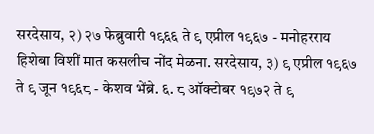सरदेसाय, २) २७ फेब्रुवारी १९६६ ते ९ एप्रील १९६७ - मनोहरराय हिशेबा विशीं मात कसलीच नोंद मेळना. सरदेसाय, ३) ९ एप्रील १९६७ ते ९ जून १९६८ - केशव भेंब्रे. ६. ८ ऑक्टोबर १९७२ ते ९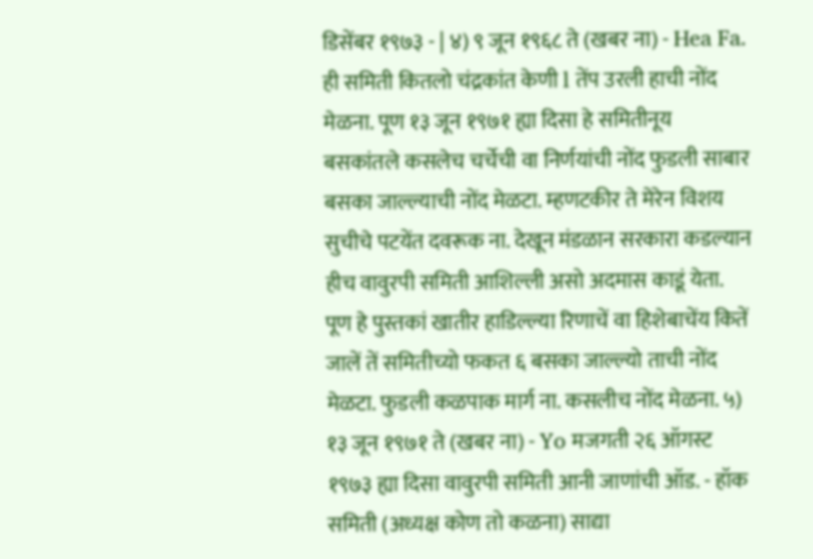डिसेंबर १९७३ - | ४) ९ जून १९६८ ते (खबर ना) - Hea Fa. ही समिती कितलो चंद्रकांत केणी l तेंप उरली हाची नोंद मेळना. पूण १३ जून १९७१ ह्या दिसा हे समितीनूय बसकांतले कसलेच चर्चेची वा निर्णयांची नोंद फुडली साबार बसका जाल्ल्याची नोंद मेळटा. म्हणटकीर ते मेरेन विशय सुचीचे पटयेंत दवरूक ना. देखून मंडळान सरकारा कडल्यान हीच वावुरपी समिती आशिल्ली असो अदमास काडूं येता. पूण हे पुस्तकां खातीर हाडिल्ल्या रिणाचें वा हिशेबाचेंय कितें जालें तें समितीच्यो फकत ६ बसका जाल्ल्यो ताची नोंद मेळटा. फुडली कळपाक मार्ग ना. कसलीच नोंद मेळना. ५) १३ जून १९७१ ते (खबर ना) - Yo मजगती २६ ऑगस्ट १९७३ ह्या दिसा वावुरपी समिती आनी जाणांची ऑड. - हॉक समिती (अध्यक्ष कोण तो कळना) साद्या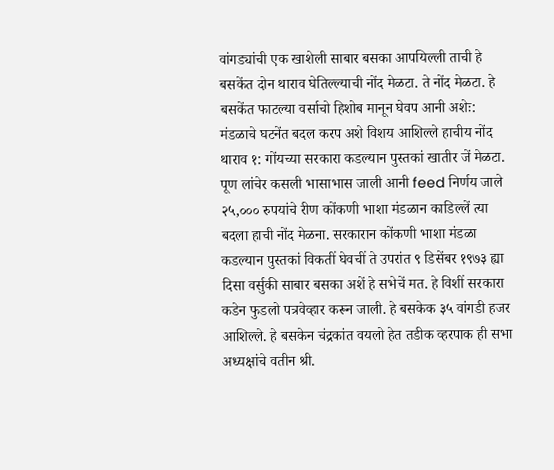वांगड्यांची एक खाशेली साबार बसका आपयिल्ली ताची हे बसकेंत दोन थाराव घेतिल्ल्याची नोंद मेळटा. ते नोंद मेळटा. हे बसकेंत फाटल्या वर्साचो हिशोब मानून घेवप आनी अशेः: मंडळाचे घटनेंत बदल करप अशे विशय आशिल्ले हाचीय नोंद थाराव १: गोंयच्या सरकारा कडल्यान पुस्तकां खातीर जें मेळटा. पूण लांचेर कसली भासाभास जाली आनी feed निर्णय जाले २५,००० रुपयांचे रीण कोंकणी भाशा मंडळान काडिल्लें त्या बदला हाची नोंद मेळना. सरकारान कोंकणी भाशा मंडळा कडल्यान पुस्तकां विकतीं घेवचीं ते उपरांत ९ डिसेंबर १९७३ ह्या दिसा वर्सुकी साबार बसका अशें हे सभेचें मत. हे विशीं सरकारा कडेन फुडलो पत्रवेव्हार करून जाली. हे बसकेक ३५ वांगडी हजर आशिल्ले. हे बसकेन चंद्रकांत वयलो हेत तडीक व्हरपाक ही सभा अध्यक्षांचे वतीन श्री.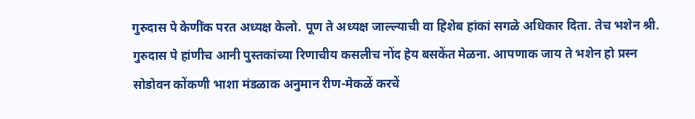गुरुदास पे केणींक परत अध्यक्ष केलो. पूण ते अध्यक्ष जाल्ल्याची वा हिशेब हांकां सगळे अधिकार दिता. तेच भशेन श्री. गुरुदास पे हांणीच आनी पुस्तकांच्या रिणाचीय कसलीच नोंद हेय बसकेंत मेळना. आपणाक जाय ते भशेन हो प्रस्न सोडोवन कोंकणी भाशा मंडळाक अनुमान रीण-मेकळें करचें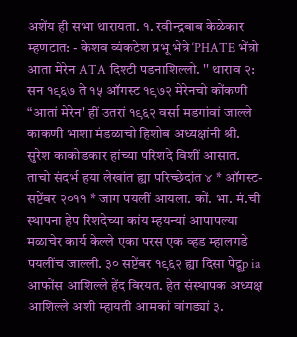अशेंय ही सभा थारायता. १. रवीन्द्रबाब केळेकार म्हणटात: - केशव व्यंकटेश प्रभू भेत्रे ‘PHATE भेंत्रो आता मेरेन ATA दिश्टी पडनाशिल्लो. '' थाराव २: सन १९६७ ते १५ ऑगस्ट १९७२ मेरेनचो कोंकणी “आतां मेरेन' हीं उतरां १९६२ वर्सा मडगांवां जाल्ले काकणी भाशा मंडळाचो हिशोब अध्यक्षांनी श्री. सुरेश काकोडकार हांच्या परिशदे विशीं आसात. ताचो संदर्भ हया लेखांत ह्या परिच्छेदांत ४ * ऑगस्ट-सप्टेंबर २०११ * जाग पयलीं आयला. कों. भा. मं.ची स्थापना हेप रिशदेच्या कांय म्हयन्यां आपापल्या मळाचेर कार्य केल्ले एका परस एक व्हड म्हालगडे पयलींच जाल्ली. ३० सप्टेंबर १९६२ ह्या दिसा पेद्रूp ia आफोंस आशिल्ले हेंद विरयत. हेत संस्थापक अध्यक्ष आशिल्ले अशी म्हायती आमकां वांगड्यां ३.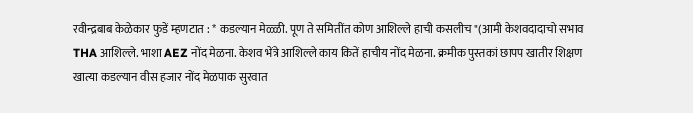रवीन्द्रबाब केळेकार फुडें म्हणटात : * कडल्यान मेळ्ळी. पूण ते समितींत कोण आशिल्ले हाची कसलीच "(आमी केशवदादाचो सभाव THA आशिल्ले. भाशा AEZ नोंद मेळना. केशव भेंत्रे आशिल्ले काय कितें हाचीय नोंद मेळना. क्रमीक पुस्तकां छापप खातीर शिक्षण खात्या कडल्यान वीस हजार नोंद मेळपाक सुरवात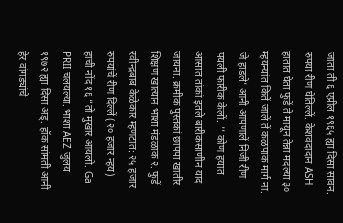जाता ती ६ एप्रील १९६५ ह्या दिसा सावन. रुपया रीण घेतिल्लें. केशवदादान ASH हातात घेता फुडें ते मायून तेन्ना मदल्या ३० म्हयन्यांत कितें जालें तें कळपाक मार्ग ना. जे हाडले' आनी आपणालें निजी रीण पयली फारीक केलों. '' कोण हयात आसात तांकां इतले बारीकसाणीन याद जायना. क्रमीक पुस्तकां छापपा खातीर शिक्षण खात्यान भाशा मंडळाक २. फुडें रवीन्द्रबाब केळेकार म्हणटात: २५ हजार रुपयांचें रीण दिल्लें (२० हजार न्हय) हाची नोंद १६ “तो मुखार आयलो. Ga PRII चलयल्या. भाशा AEZ जुलय १९७२ ह्या दिसा अड्‌. हॉक सांमती आनी हेर वांगड्यांचे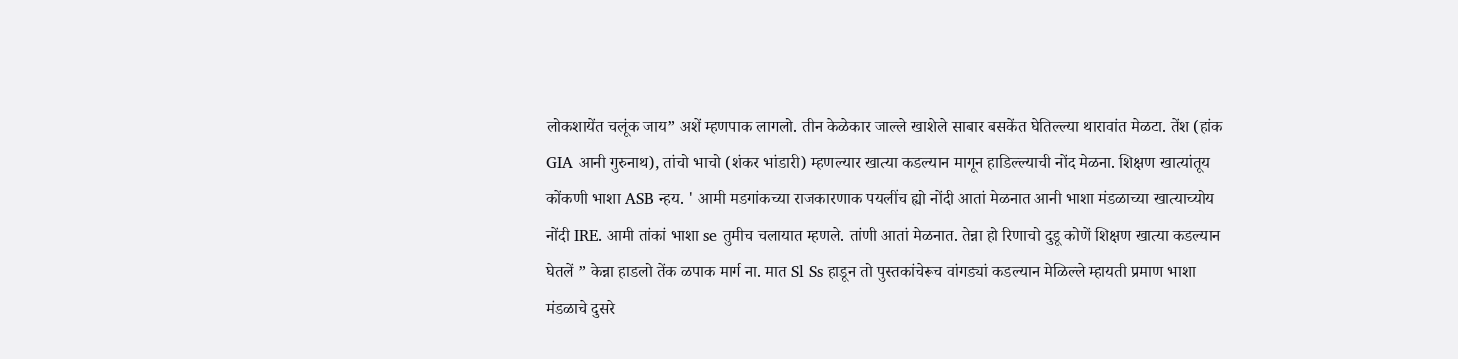लोकशायेंत चलूंक जाय” अशें म्हणपाक लागलो. तीन केळेकार जाल्ले खाशेले साबार बसकेंत घेतिल्ल्या थारावांत मेळटा. तेंश (हांक GIA आनी गुरुनाथ), तांचो भाचो (शंकर भांडारी) म्हणल्यार खात्या कडल्यान मागून हाडिल्ल्याची नोंद मेळना. शिक्षण खात्यांतूय कोंकणी भाशा ASB न्हय. ' आमी मडगांकच्या राजकारणाक पयलींच ह्यो नोंदी आतां मेळनात आनी भाशा मंडळाच्या खात्याच्योय नोंदी IRE. आमी तांकां भाशा se तुमीच चलायात म्हणले. तांणी आतां मेळनात. तेन्ना हो रिणाचो दुडू कोणें शिक्षण खात्या कडल्यान घेतलें ” केन्ना हाडलो तेंक ळपाक मार्ग ना. मात Sl Ss हाडून तो पुस्तकांचेरूच वांगड्यां कडल्यान मेळिल्ले म्हायती प्रमाण भाशा मंडळाचे दुसरे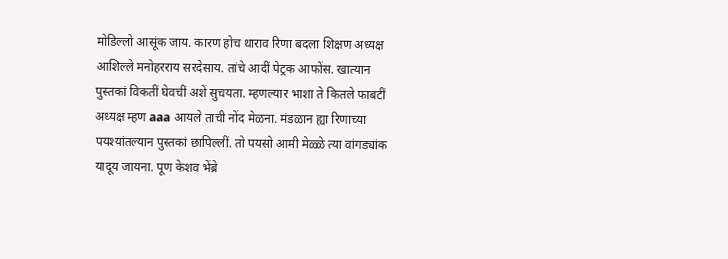मोडिल्लो आसूंक जाय. कारण होच थाराव रिणा बदला शिक्षण अध्यक्ष आशिल्ले मनोहरराय सरदेसाय. तांचे आदीं पेट्रक आफोंस. खात्यान पुस्तकां विकतीं घेवचीं अशें सुचयता. म्हणल्यार भाशा ते कितले फाबटीं अध्यक्ष म्हण aaa आयले ताची नोंद मेळना. मंडळान ह्या रिणाच्या पयश्यांतल्यान पुस्तकां छापिल्लीं. तो पयसो आमी मेळ्ळे त्या वांगड्यांक यादूय जायना. पूण केशव भेंब्रे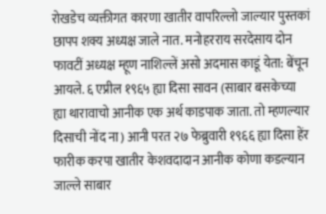रोखडेच व्यक्तीगत कारणा खातीर वापरिल्लो जाल्यार पुस्तकां छापप शक्य अध्यक्ष जाले नात. मनोहरराय सरदेसाय दोन फावटीं अध्यक्ष म्हूण नाशिल्लें असो अदमास काडूं येता: बेंचून आयले. ६ एप्रील १९६५ ह्या दिसा सावन (साबार बसकेच्या ह्या थारावाचो आनीक एक अर्थ काडपाक जाता. तो म्हणल्यार दिसाची नोंद ना) आनी परत २७ फेब्रुवारी १९६६ ह्या दिसा हेंर फारीक करपा खातीर केशवदादान आनीक कोणा कडल्यान जाल्ले साबार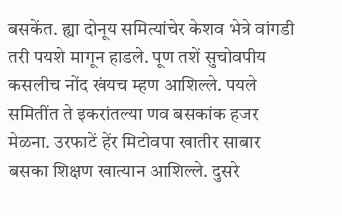बसकेंत. ह्या दोनूय समित्यांचेर केशव भेत्रे वांगडी तरी पयशे मागून हाडले. पूण तशें सुचोवपीय कसलीच नोंद खंयच म्हण आशिल्ले. पयले समितींत ते इकरांतल्या णव बसकांक हजर मेळना. उरफाटें हेंर मिटोवपा खातीर साबार बसका शिक्षण खात्यान आशिल्ले. दुसरे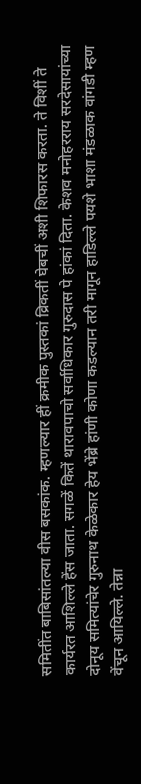समितींत बाबिसांतल्या वीस बसकांक. म्हणल्यार हीं क्रमीक पुस्तकां व्रिकतीं घेबचीं अशी शिफारस करता. ते विशीं ते कार्यरत आशिल्ले हेंस जाता. सगळें कितें थारावपाचो सर्वाधिकार गुरुदास पे हांकां दिता. केशव मनोहरराय सरदेसायांच्या दोनूय समित्यांचेर गुरुनाथ केळेकार हेय भेंब्रे हांणी कोणा कडल्यान तरी मागून हाडिल्ले पयशे भाशा मंडळाक वांगडी म्हण वेंचून आयिल्ले. तेन्ना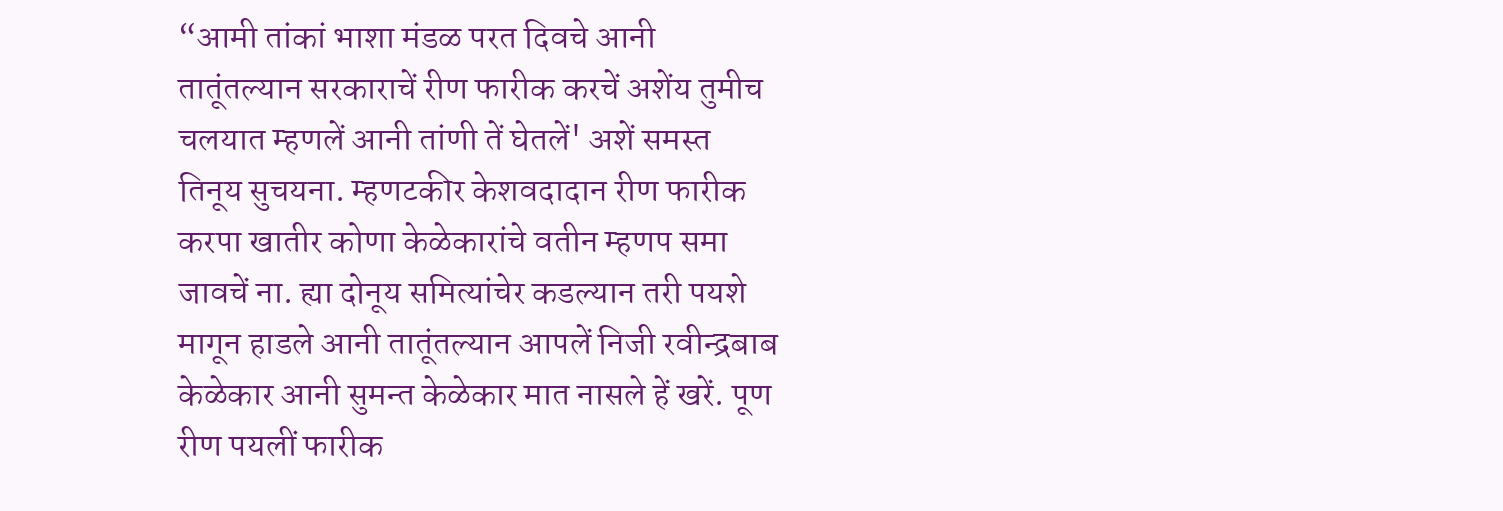“आमी तांकां भाशा मंडळ परत दिवचे आनी तातूंतल्यान सरकाराचें रीण फारीक करचें अशेंय तुमीच चलयात म्हणलें आनी तांणी तें घेतलें' अशें समस्त तिनूय सुचयना. म्हणटकीर केशवदादान रीण फारीक करपा खातीर कोणा केळेकारांचे वतीन म्हणप समा जावचें ना. ह्या दोनूय समित्यांचेर कडल्यान तरी पयशे मागून हाडले आनी तातूंतल्यान आपलें निजी रवीन्द्रबाब केळेकार आनी सुमन्त केळेकार मात नासले हें खरें. पूण रीण पयलीं फारीक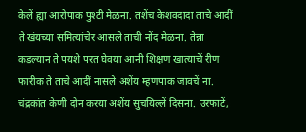केलें ह्या आरोपाक पुश्टी मेळना. तशेंच केशवदादा ताचे आदीं ते खंयच्या समित्यांचेर आसले ताची नोंद मेळना. तेन्ना कडल्यान ते पयशे परत घेवया आनी शिक्षण खात्याचें रीण फारीक ते ताचे आदीं नासले अशेंय म्हणपाक जावचें ना. चंद्रकांत केणी दोन करया अशेंय सुचयिल्लें दिसना. उरफाटें,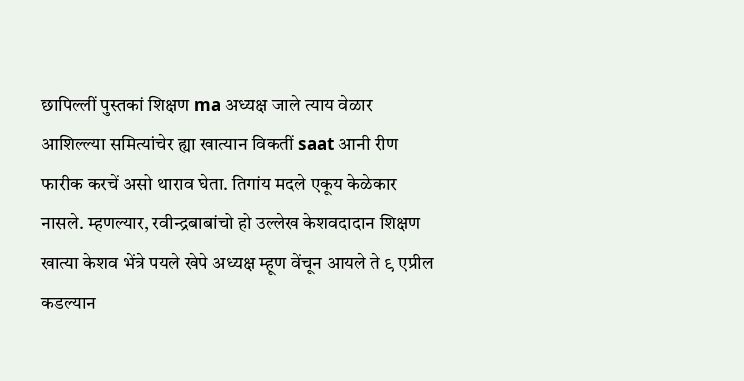छापिल्लीं पुस्तकां शिक्षण ma अध्यक्ष जाले त्याय वेळार आशिल्ल्या समित्यांचेर ह्या खात्यान विकतीं saat आनी रीण फारीक करचें असो थाराव घेता. तिगांय मदले एकूय केळेकार नासले. म्हणल्यार, रवीन्द्रबाबांचो हो उल्लेख केशवदादान शिक्षण खात्या केशव भेंत्रे पयले खेपे अध्यक्ष म्हूण वेंचून आयले ते ९ एप्रील कडल्यान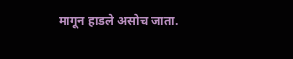मागून हाडले असोच जाता.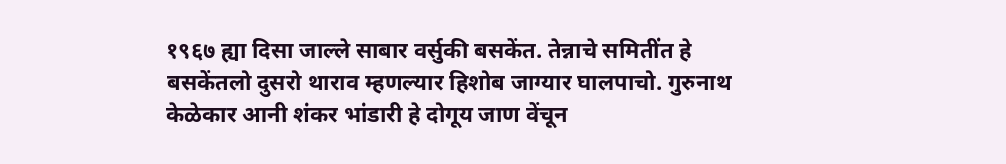१९६७ ह्या दिसा जाल्ले साबार वर्सुकी बसकेंत. तेन्नाचे समितींत हे बसकेंतलो दुसरो थाराव म्हणल्यार हिशोब जाग्यार घालपाचो. गुरुनाथ केळेकार आनी शंकर भांडारी हे दोगूय जाण वेंचून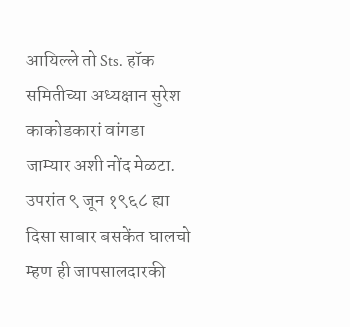आयिल्ले तो Sts. हॉक समितीच्या अध्यक्षान सुरेश काकोडकारां वांगडा जाम्यार अशी नोंद मेळटा. उपरांत ९ जून १९६८ ह्या दिसा साबार बसकेंत घालचो म्हण ही जापसालदारकी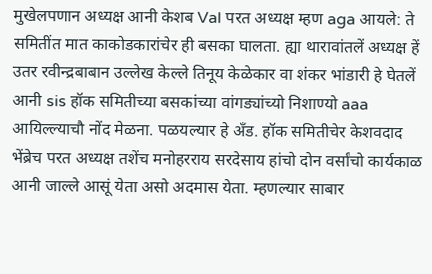मुखेलपणान अध्यक्ष आनी केशब Val परत अध्यक्ष म्हण aga आयले: ते समितींत मात काकोडकारांचेर ही बसका घालता. ह्या थारावांतलें अध्यक्ष हें उतर रवीन्द्रबाबान उल्लेख केल्ले तिनूय केळेकार वा शंकर भांडारी हे घेतलें आनी sis हॉक समितीच्या बसकांच्या वांगड्यांच्यो निशाण्यो aaa आयिल्ल्याचौ नोंद मेळना. पळयल्यार हे अँड. हॉक समितीचेर केशवदाद भेंब्रेच परत अध्यक्ष तशेंच मनोहरराय सरदेसाय हांचो दोन वर्सांचो कार्यकाळ आनी जाल्ले आसूं येता असो अदमास येता. म्हणल्यार साबार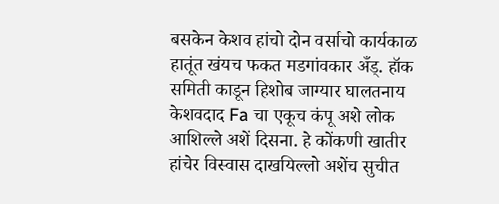बसकेन केशव हांचो दोन वर्साचो कार्यकाळ हातूंत खंयच फकत मडगांवकार अँड्‌. हॉक समिती काडून हिशोब जाग्यार घालतनाय केशवदाद Fa चा एकूच कंपू अशे लोक आशिल्ले अशें दिसना. हे कोंकणी खातीर हांचेर विस्वास दाखयिल्लो अशेंच सुचीत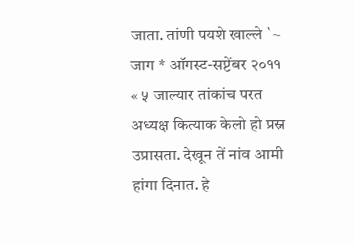जाता. तांणी पयशे खाल्ले `~ जाग * ऑगस्ट-सप्टेंबर २०११ « ५ जाल्यार तांकांच परत अध्यक्ष कित्याक केलो हो प्रस्न उप्रासता. देखून तें नांव आमी हांगा दिनात. हे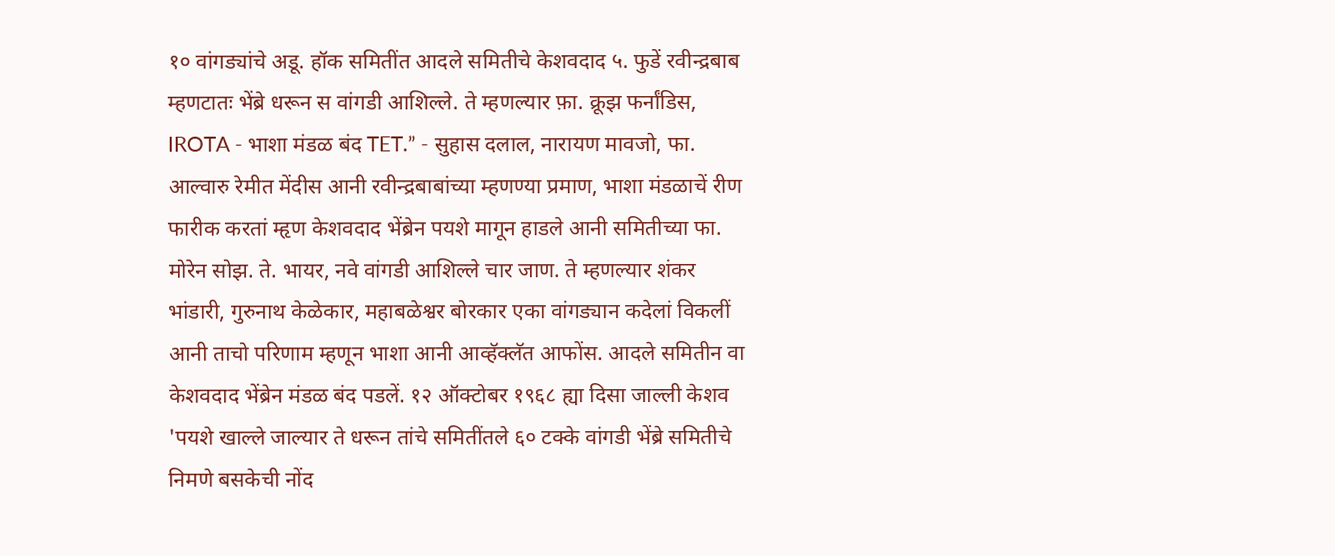१० वांगड्यांचे अडू. हॉक समितींत आदले समितीचे केशवदाद ५. फुडें रवीन्द्रबाब म्हणटातः भेंब्रे धरून स वांगडी आशिल्ले. ते म्हणल्यार फ़ा. क्रूझ फर्नांडिस, IROTA - भाशा मंडळ बंद TET.” - सुहास दलाल, नारायण मावजो, फा. आल्वारु रेमीत मेंदीस आनी रवीन्द्रबाबांच्या म्हणण्या प्रमाण, भाशा मंडळाचें रीण फारीक करतां म्हृण केशवदाद भेंब्रेन पयशे मागून हाडले आनी समितीच्या फा. मोरेन सोझ. ते. भायर, नवे वांगडी आशिल्ले चार जाण. ते म्हणल्यार शंकर भांडारी, गुरुनाथ केळेकार, महाबळेश्वर बोरकार एका वांगड्यान कदेलां विकलीं आनी ताचो परिणाम म्हणून भाशा आनी आव्हॅक्लॅत आफोंस. आदले समितीन वा केशवदाद भेंब्रेन मंडळ बंद पडलें. १२ ऑक्टोबर १९६८ ह्या दिसा जाल्ली केशव 'पयशे खाल्ले जाल्यार ते धरून तांचे समितींतले ६० टक्के वांगडी भेंब्रे समितीचे निमणे बसकेची नोंद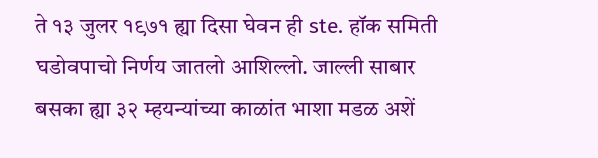ते १३ जुलर १९७१ ह्या दिसा घेवन ही ste. हॉक समिती घडोवपाचो निर्णय जातलो आशिल्लो. जाल्ली साबार बसका ह्या ३२ म्हयन्यांच्या काळांत भाशा मडळ अशें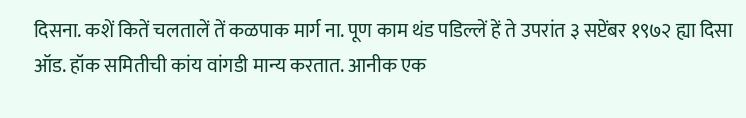दिसना. कशें कितें चलतालें तें कळपाक मार्ग ना. पूण काम थंड पडिल्लें हें ते उपरांत ३ सप्टेंबर १९७२ ह्या दिसा ऑड. हॉक समितीची कांय वांगडी मान्य करतात. आनीक एक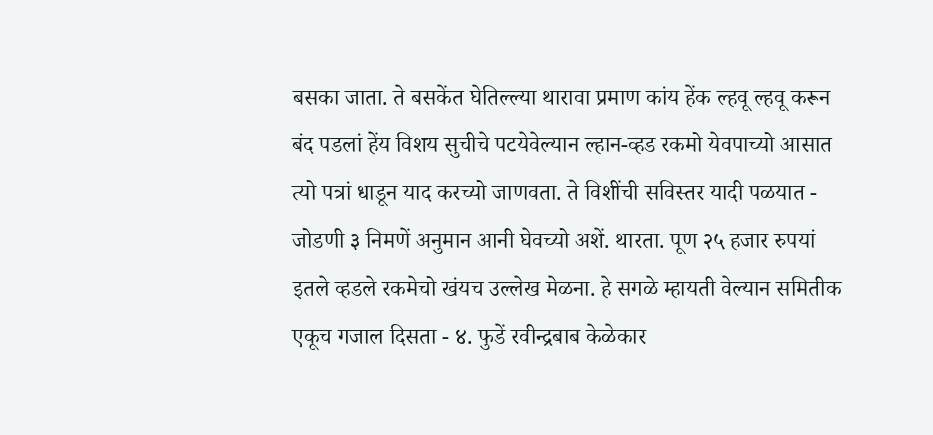बसका जाता. ते बसकेंत घेतिल्ल्या थारावा प्रमाण कांय हेंक ल्हवू ल्हवू करून बंद पडलां हेंय विशय सुचीचे पटयेवेल्यान ल्हान-व्हड रकमो येवपाच्यो आसात त्यो पत्रां धाडून याद करच्यो जाणवता. ते विशींची सविस्तर यादी पळयात - जोडणी ३ निमणें अनुमान आनी घेवच्यो अशें. थारता. पूण २५ हजार रुपयां इतले व्हडले रकमेचो खंयच उल्लेख मेळना. हे सगळे म्हायती वेल्यान समितीक एकूच गजाल दिसता - ४. फुडें रवीन्द्रबाब केळेकार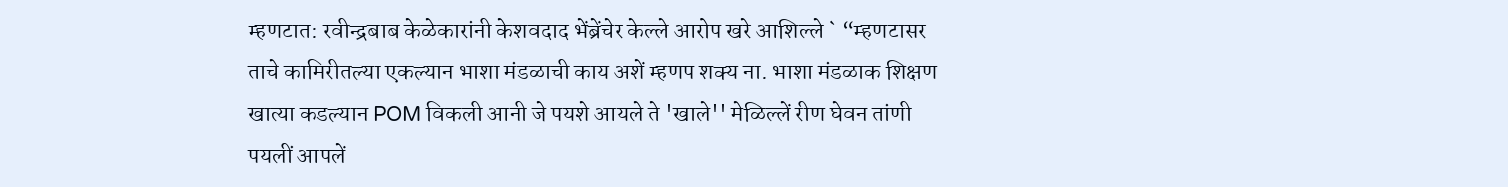म्हणटात: रवीन्द्रबाब केळेकारांनी केशवदाद भेंब्रेंचेर केल्ले आरोप खरे आशिल्ले ` “म्हणटासर ताचे कामिरीतल्या एकल्यान भाशा मंडळाची काय अशें म्हणप शक्‍य ना. भाशा मंडळाक शिक्षण खात्या कडल्यान POM विकली आनी जे पयशे आयले ते 'खाले'' मेळिल्लें रीण घेवन तांणी पयलीं आपलें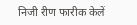निजी रीण फारीक केलें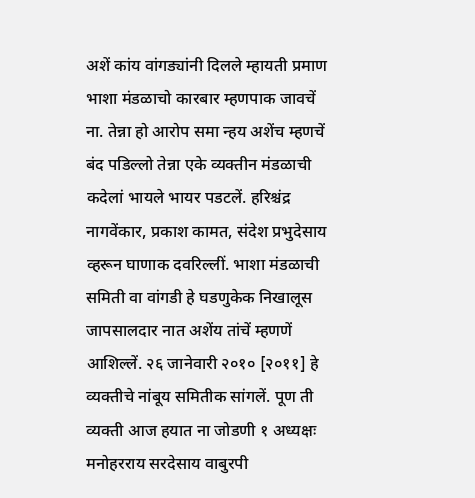अशें कांय वांगड्यांनी दिलले म्हायती प्रमाण भाशा मंडळाचो कारबार म्हणपाक जावचें ना. तेन्ना हो आरोप समा न्हय अशेंच म्हणचें बंद पडिल्लो तेन्ना एके व्यक्तीन मंडळाची कदेलां भायले भायर पडटलें. हरिश्चंद्र नागवेंकार, प्रकाश कामत, संदेश प्रभुदेसाय व्हरून घाणाक दवरिल्लीं. भाशा मंडळाची समिती वा वांगडी हे घडणुकेक निखालूस जापसालदार नात अशेंय तांचें म्हणणें आशिल्लें. २६ जानेवारी २०१० [२०११] हे व्यक्तीचे नांबूय समितीक सांगलें. पूण ती व्यक्ती आज हयात ना जोडणी १ अध्यक्षः मनोहरराय सरदेसाय वाबुरपी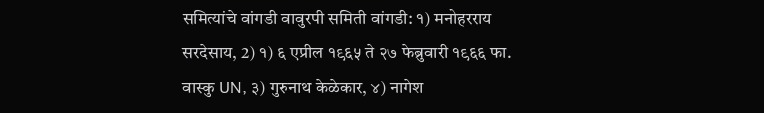समित्यांचे वांगडी वावुरपी समिती वांगडी: १) मनोहरराय सरदेसाय, 2) १) ६ एप्रील १९६५ ते २७ फेब्रुवारी १९६६ फा. वास्कु UN, ३) गुरुनाथ केळेकार, ४) नागेश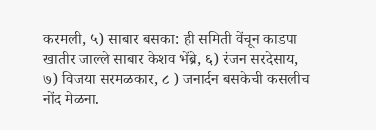करमली, ५) साबार बसका: ही समिती वेंचून काडपा खातीर जाल्ले साबार केशव भेंब्रे, ६) रंजन सरदेसाय, ७) विजया सरमळकार, ८ ) जनार्दन बसकेची कसलीच नोंद मेळना.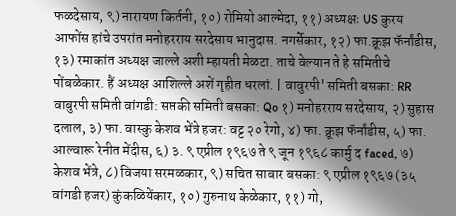फळदेसाय, ९) नारायण किर्तनी, १०) रोमियो आल्मेदा, ११) अध्यक्षः US कुरय आफोंस हांचे उपरांत मनोहरराय सरदेसाय भानुदास. नगर्सेकार, १२) फा.क्रूझ फॅर्नांडीस, १३) रमाकांत अध्यक्ष जाल्ले अशी म्हायती मेळटा. ताचे वेल्यान ते हे समितीचे पोंबळेकार. हैं अध्यक्ष आशिल्ले अशें गृहीत धरलां. | वावुरपी' समिती बसका: RR वाबुरपी समिती वांगडी: सप्तकी समिती बसका: Qo १) मनोहरराय सरदेसाय, २) सुहास दलाल, ३) फा. वास्कु केशव भेंत्रे हजर: वट्ट २० रेगो, ४) फा. क्रूझ फॅर्नांडीस, ५) फा. आल्वारू रेनीत मेंदीस, ६) ३. ९ एप्रील १९६७ ते ९ जून १९६८ कार्मु द faced, ७) केशव भेंत्रे, ८) विजया सरमळकार, ९) सचित साबार बसका: ९ एप्रील १९६७ (३५ वांगडी हजर) कुंकळियेंकार, १०) गुरुनाथ केळेकार, ११) गो,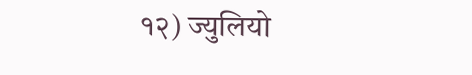१२) ज्युलियो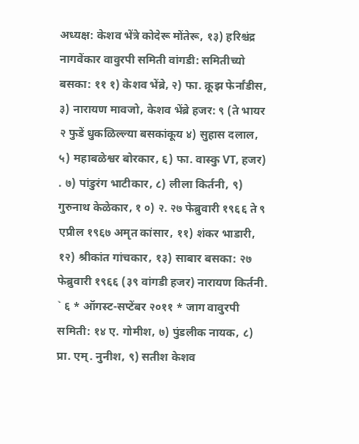अध्यक्ष: केशव भेंत्रे कोदेरू मोंतेरू, १३) हरिश्चंद्र नागवेंकार वावुरपी समिती वांगडी: समितीच्यो बसका: ११ १) केशव भेंब्रे, २) फा. क्रूझ फेर्नांडीस, ३) नारायण मावजो, केशव भेंब्रे हजर: ९ (ते भायर २ फुडें धुकळिल्ल्या बसकांकूय ४) सुहास दलाल, ५) महाबळेश्वर बोरकार, ६) फा. वास्कु VT, हजर) . ७) पांडुरंग भाटीकार, ८) लीला किर्तनी, ९) गुरुनाथ केळेकार, १ ०) २. २७ फेब्रुवारी १९६६ ते ९ एप्रील १९६७ अमृत कांसार, ११) शंकर भाडारी, १२) श्रीकांत गांचकार, १३) साबार बसका: २७ फेब्रुवारी १९६६ (३९ वांगडी हजर) नारायण किर्तनी. ` ६ * ऑगस्ट-सप्टेंबर २०११ * जाग वावुरपी समिती: १४ ए. गोमीश, ७) पुंडलीक नायक, ८) प्रा. एम्‌. नुनीश, ९) सतीश केशव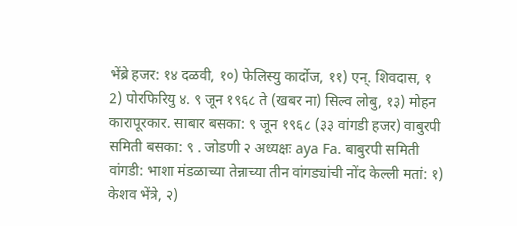भेंब्रे हजर: १४ दळवी, १०) फेलिस्यु कार्दोज, ११) एन्‌. शिवदास, १ 2) पोरफिरियु ४. ९ जून १९६८ ते (खबर ना) सिल्व लोबु, १३) मोहन कारापूरकार. साबार बसका: ९ जून १९६८ (३३ वांगडी हजर) वाबुरपी समिती बसका: ९ . जोडणी २ अध्यक्षः aya Fa. बाबुरपी समिती वांगडी: भाशा मंडळाच्या तेन्नाच्या तीन वांगड्यांची नोंद केल्ली मतां: १) केशव भेंत्रे, २)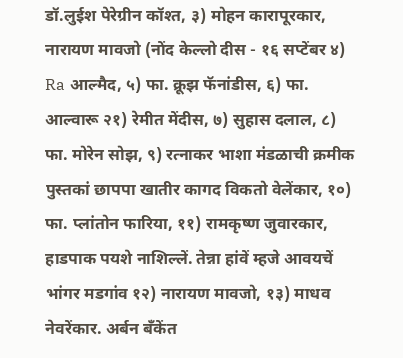डॉ.लुईश पेरेग्रीन कॉश्त, ३) मोहन कारापूरकार, नारायण मावजो (नोंद केल्लो दीस - १६ सप्टेंबर ४) Ra आल्मैद, ५) फा. क्रूझ फॅनांडीस, ६) फा. आल्वारू २१) रेमीत मेंदीस, ७) सुहास दलाल, ८) फा. मोरेन सोझ, ९) रत्नाकर भाशा मंडळाची क्रमीक पुस्तकां छापपा खातीर कागद विकतो वेलेंकार, १०) फा. प्लांतोन फारिया, ११) रामकृष्ण जुवारकार, हाडपाक पयशे नाशिल्लें. तेन्ना हांवें म्हजे आवयचें भांगर मडगांव १२) नारायण मावजो, १३) माधव नेवरेंकार. अर्बन बँकेंत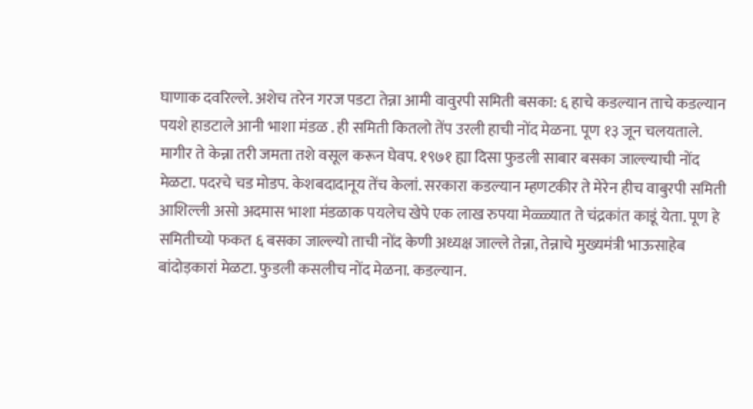घाणाक दवरिल्ले. अशेच तरेन गरज पडटा तेन्ना आमी वावुरपी समिती बसका: ६ हाचे कडल्यान ताचे कडल्यान पयशे हाडटाले आनी भाशा मंडळ . ही समिती कितलो तेंप उरली हाची नोंद मेळना. पूण १३ जून चलयताले. मागीर ते केन्ना तरी जमता तशे वसूल करून घेवप. १९७१ ह्या दिसा फुडली साबार बसका जाल्ल्याची नोंद मेळटा. पदरचे चड मोडप. केशबदादानूय तेंच केलां. सरकारा कडल्यान म्हणटकीर ते मेरेन हीच वाबुरपी समिती आशिल्ली असो अदमास भाशा मंडळाक पयलेच खेपे एक लाख रुपया मेळ्ळ्यात ते चंद्रकांत काडूं येता. पूण हे समितीच्यो फकत ६ बसका जाल्ल्यो ताची नोंद केणी अध्यक्ष जाल्ले तेन्ना, तेन्नाचे मुख्यमंत्री भाऊसाहेब बांदोड़कारां मेळटा. फुडली कसलीच नोंद मेळना. कडल्यान.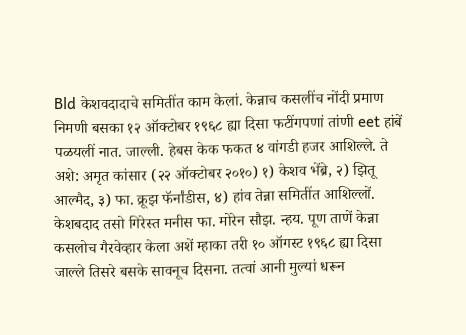Bld केशवदादाचे समितींत काम केलां. केन्नाच कसलींच नोंदी प्रमाण निमणी बसका १२ ऑक्टोबर १९६८ ह्या दिसा फटींगपणां तांणी eet हांबें पळयलीं नात. जाल्ली. हेबस केक फकत ४ वांगडी हजर आशिल्ले. ते अशे: अमृत कांसार (२२ ऑक्टोबर २०१०) १) केशव भेंब्रे, २) झितू आल्मैद, ३) फा. क्रूझ फॅर्नांडीस, ४) हांव तेन्ना समितींत आशिल्लों. केशबदाद तसो गिरेस्त मनीस फा. मोरेन सौझ. न्हय. पूण ताणें केन्ना कसलोच गैरवेव्हार केला अशें म्हाका तरी १० ऑगस्ट १९६८ ह्या दिसा जाल्ले तिसरे बसके सावनूच दिसना. तत्वां आनी मुल्यां धरून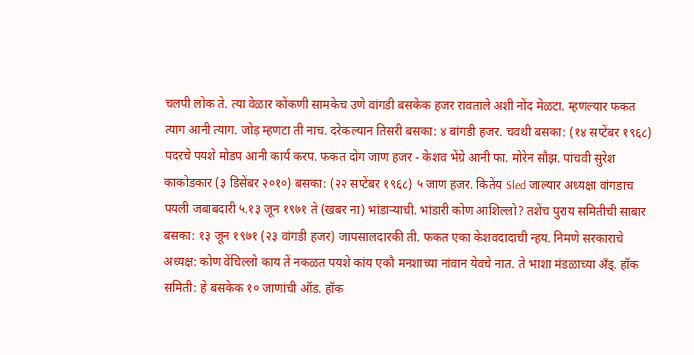चलपी लोक ते. त्या वेळार कोंकणी सामकेच उणे वांगडी बसकेक हजर रावताले अशी नोंद मेळटा. म्हणल्यार फकत त्याग आनी त्याग. जोड़ म्हणटा ती नाच. दरेकल्यान तिसरी बसका: ४ बांगडी हजर. चवथी बसका: (१४ सप्टेंबर १९६८) पदरचे पयशे मोडप आनी कार्य करप. फकत दोग जाण हजर - केशव भेंग्रे आनी फा. मोरेन सौझ. पांचवी सुरेश काकोडकार (३ डिसेंबर २०१०) बसका: (२२ सप्टेंबर १९६८) ५ जाण हजर. कितेंय Sled जाल्यार अध्यक्षा वांगडाच पयली जबाबदारी ५.१३ जून १९७१ ते (खबर ना) भांडाऱ्याची. भांडारी कोण आशिल्लो? तशेंच पुराय समितीची साबार बसका: १३ जून १९७१ (२३ वांगडी हजर) जापसालदारकी ती. फकत एका केशवदादाची न्हय. निमणे सरकाराचे अध्यक्ष: कोण वेंचिल्लो काय तें नकळत पयशे कांय एकौ मनशाच्या नांवान येवचे नात. ते भाशा मंडळाच्या अँड्‌. हॉक समिती: हे बसकेक १० जाणांची ऑड. हॉक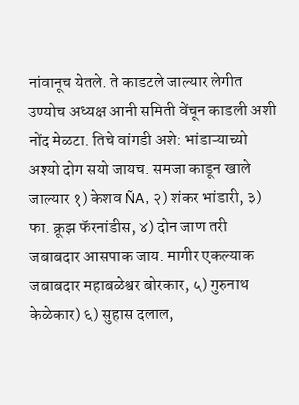नांवानूच येतले. ते काडटले जाल्यार लेगीत उण्योच अध्यक्ष आनी समिती वेंचून काडली अशी नोंद मेळटा. तिचे वांगडी अशे: भांडाऱ्याच्यो अश्यो दोग सयो जायच. समजा काडून खाले जाल्यार १) केशव ÑA, २) शंकर भांडारी, ३) फा. क्रूझ फॅरनांडीस, ४) दोन जाण तरी जबाबदार आसपाक जाय. मागीर एकल्याक जबाबदार महाबळेश्वर बोरकार, ५) गुरुनाथ केळेकार) ६) सुहास दलाल,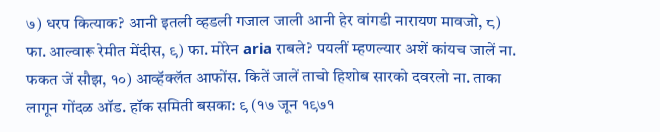७) धरप कित्याक? आनी इतली व्हडली गजाल जाली आनी हेर वांगडी नारायण मावजो, ८) फा. आल्वारू रेमीत मेंदीस, ९) फा. मोरेन aria राबले? पयलीं म्हणल्यार अशें कांयच जालें ना. फकत जें सौझ, १०) आव्हॅक्लॅत आफोंस. कितें जालें ताचो हिशोब सारको दवरलो ना. ताका लागून गोंदळ ऑड. हॉक समिती बसका: ९ (१७ जून १९७१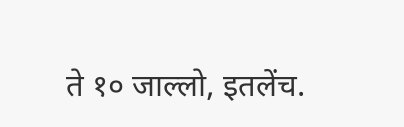ते १० जाल्लो, इतलेंच.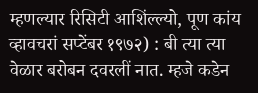म्हणल्यार रिसिटी आशिंल्ल्यो, पूण कांय व्हावचरां सप्टेंबर १९७२) : बी त्या त्या वेळार बरोबन दवरलीं नात. म्हजे कडेन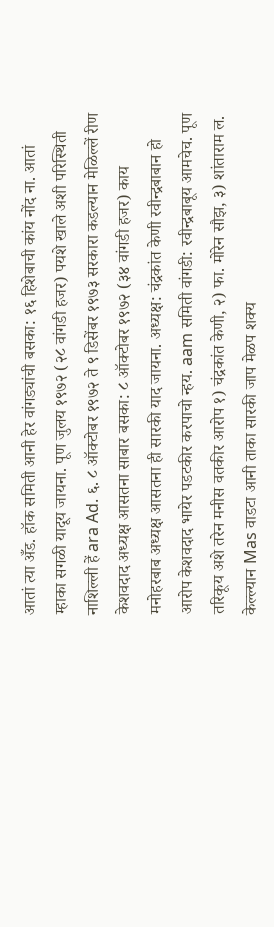आतां त्या अँड. हॉक समिती आनी हेर वांगड्यांची बसका: १६ हिशेबाची कांय नोंद ना. आतां म्हाका सगळी यादूय जायना. पूण जुलय १९७२ (२८ वांगडी हजर) पयशे खाले अशी परिस्थिती नाशिल्ली हें ara Ad. ६. ८ ऑक्टोबर १९७२ ते ९ डिसेंबर १९७३ सरकारा कडल्यान मेळिल्लें रीण केशवदाद अध्यक्ष आसतना साबार बसका: ८ ऑक्टोबर १९७२ (३४ वांगडी हजर) काय मनोहरबाब अध्यक्ष आसतना ही सारकी याद जायना. अध्यक्ष: चंद्रकांत केणी रवीन्द्रबाबान हो आरोप केशवदाद भायेर पडटकीर करपाचो न्हय. aam समिती वांगडी: रवीन्द्रबाबूय आमचेच. पूण तरिकूय अशे तरेन मनीस वतकीर आरोप १) चंद्रकांत केणी, २) फा. मोरेन सौझ, ३) शांताराम ल. केल्ल्यान Mas वाडटा आनी ताका सारकी जाप मेळप शक्य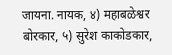जायना. नायक, ४) महाबळेश्वर बोरकार, ५) सुरेश काकोडकार,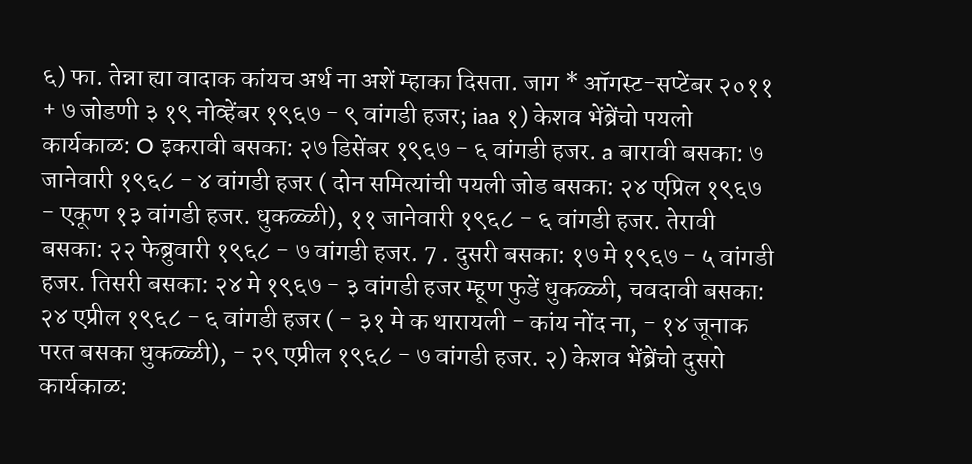६) फा. तेन्ना ह्या वादाक कांयच अर्थ ना अशें म्हाका दिसता. जाग * ऑगस्ट-सप्टेंबर २०११ + ७ जोडणी ३ १९ नोव्हेंबर १९६७ - ९ वांगडी हजर; iaa १) केशव भेंब्रेंचो पयलो कार्यकाळ: O इकरावी बसका: २७ डिसेंबर १९६७ - ६ वांगडी हजर. a बारावी बसका: ७ जानेवारी १९६८ - ४ वांगडी हजर ( दोन समित्यांची पयली जोड बसका: २४ एप्रिल १९६७ - एकूण १३ वांगडी हजर. धुकळ्ळी), ११ जानेवारी १९६८ - ६ वांगडी हजर. तेरावी बसका: २२ फेब्रुवारी १९६८ - ७ वांगडी हजर. 7 . दुसरी बसका: १७ मे १९६७ - ५ वांगडी हजर. तिसरी बसका: २४ मे १९६७ - ३ वांगडी हजर म्हूण फुडें धुकळ्ळी, चवदावी बसका: २४ एप्रील १९६८ - ६ वांगडी हजर ( - ३१ मे क थारायली - कांय नोंद ना, - १४ जूनाक परत बसका धुकळ्ळी), - २९ एप्रील १९६८ - ७ वांगडी हजर. २) केशव भेंब्रेंचो दुसरो कार्यकाळ: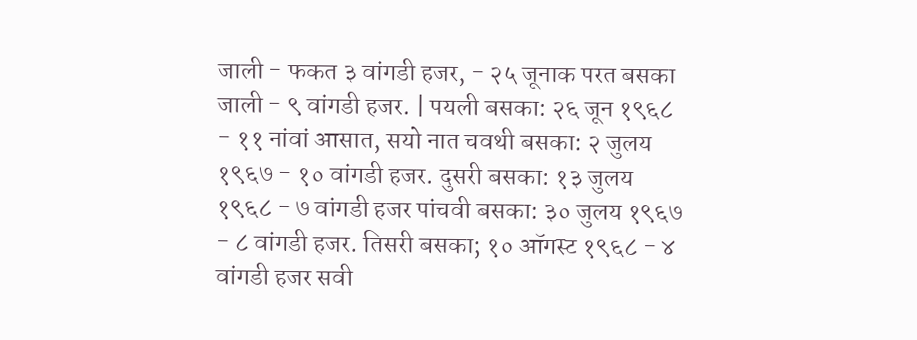जाली - फकत ३ वांगडी हजर, - २५ जूनाक परत बसका जाली - ९ वांगडी हजर. | पयली बसका: २६ जून १९६८ - ११ नांवां आसात, सयो नात चवथी बसका: २ जुलय १९६७ - १० वांगडी हजर. दुसरी बसका: १३ जुलय १९६८ - ७ वांगडी हजर पांचवी बसका: ३० जुलय १९६७ - ८ वांगडी हजर. तिसरी बसका; १० ऑगस्ट १९६८ - ४ वांगडी हजर सवी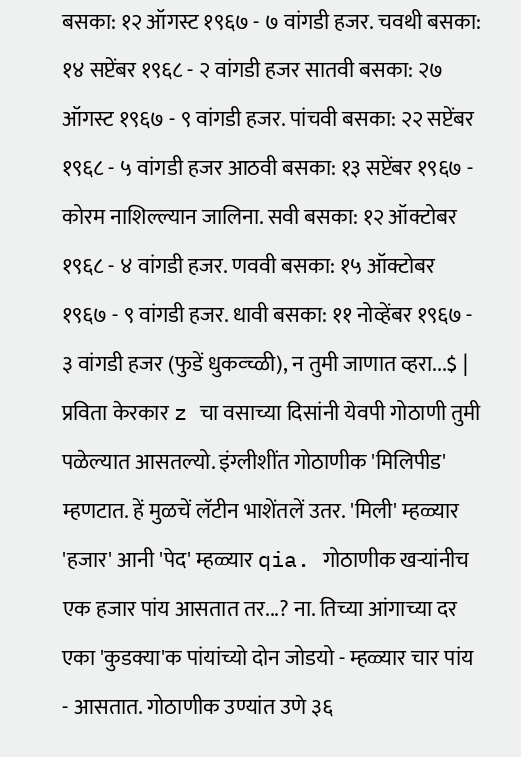बसका: १२ ऑगस्ट १९६७ - ७ वांगडी हजर. चवथी बसका: १४ सप्टेंबर १९६८ - २ वांगडी हजर सातवी बसका: २७ ऑगस्ट १९६७ - ९ वांगडी हजर. पांचवी बसका: २२ सप्टेंबर १९६८ - ५ वांगडी हजर आठवी बसका: १३ सप्टेंबर १९६७ - कोरम नाशिल्ल्यान जालिना. सवी बसका: १२ ऑक्टोबर १९६८ - ४ वांगडी हजर. णववी बसका: १५ ऑक्टोबर १९६७ - ९ वांगडी हजर. धावी बसका: ११ नोव्हेंबर १९६७ - ३ वांगडी हजर (फुडें धुकव्च्ळी), न तुमी जाणात व्हरा...$ | प्रविता केरकार z चा वसाच्या दिसांनी येवपी गोठाणी तुमी पळेल्यात आसतल्यो. इंग्लीशींत गोठाणीक 'मिलिपीड' म्हणटात. हें मुळचें लॅटीन भाशेंतलें उतर. 'मिली' म्हळ्यार 'हजार' आनी 'पेद' म्हळ्यार qia. गोठाणीक खऱ्यांनीच एक हजार पांय आसतात तर...? ना. तिच्या आंगाच्या दर एका 'कुडक्या'क पांयांच्यो दोन जोडयो - म्हळ्यार चार पांय - आसतात. गोठाणीक उण्यांत उणे ३६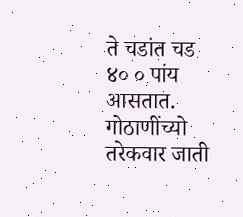ते चडांत चड ४० ० पांय आसतात. गोठाणींच्यो तरेकवार जाती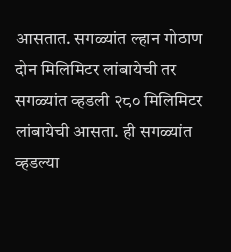आसतात. सगळ्यांत ल्हान गोठाण दोन मिलिमिटर लांबायेची तर सगळ्यांत व्हडली २८० मिलिमिटर लांबायेची आसता. ही सगळ्यांत व्हडल्या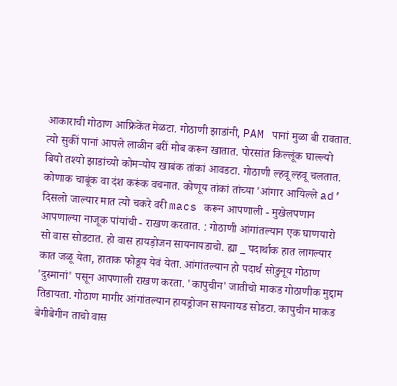आकाराची गोठाण आफ्रिकेंत मेळटा. गोठाणी झाडांनी, PAM पानां मुळा बी रावतात. त्यो सुकीं पानां आपले लाळीन बरीं मोब करून खातात. पोरसांत किल्लूंक घाल्ल्यो बियो तश्यो झाडांच्यो कोमऱ्योय खाबंक तांकां आवडटा. गोठाणी ल्हवू ल्हवू चलतात. कोणाक चाबूंक वा दंश करूंक वचनात. कोणूय तांकां तांच्या 'आंगार आयिल्ले ad’ दिसलो जाल्यार मात त्यो चकरे वरी macs करून आपणाली - मुखेलपणान आपणाल्या नाजूक पांयांची - राखण करतात. : गोठाणी आंगांतल्यान एक घाणयारो सो वास सोडटात. हो वास हायड़ोजन सायनायडाचो. ह्या _ पदार्थाक हात लागल्यार कात जळू येता, हाताक फोडूय येवं येता. आंगांतल्यान हो पदार्थ सोडुनूय गोठाण 'दुस्मानां' पसून आपणाली राखण करता. 'कापुचीन' जातीचो माकड गोठाणीक मुद्दाम तिडायता. गोठाण मागीर आंगांतल्यान हायड्रोजन सायनायड सोडटा. कापुचीन माकड बेगीबेगीन ताचो वास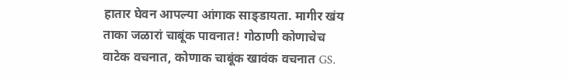हातार घेवन आपल्या आंगाक साङ्डायता. मागीर खंय ताका जळारां चाबूंक पावनात! गोठाणी कोणाचेच वाटेक वचनात, कोणाक चाबूंक खावंक वचनात GS.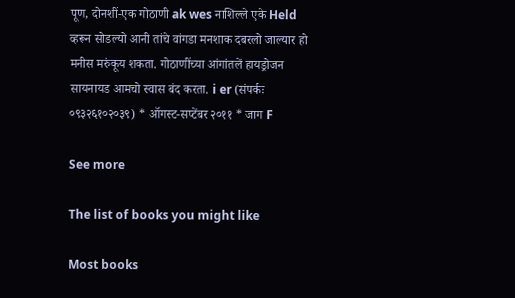पूण, दोनशीं-एक गोठाणी ak wes नाशिल्ले एके Held व्हरून सोडल्यो आनी तांचे वांगडा मनशाक दबरलो जाल्यार हो मनीस मरुंकूय शकता. गोठाणींच्या आंगांतलें हायड्रोजन सायनायड आमचो स्वास बंद करता. i er (संपर्कः ०९३२६१०२०३९) * ऑगस्ट-सप्टेंबर २०११ * जाग F

See more

The list of books you might like

Most books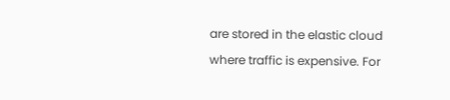are stored in the elastic cloud where traffic is expensive. For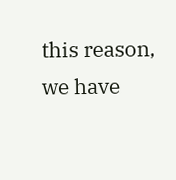this reason, we have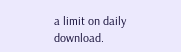a limit on daily download.